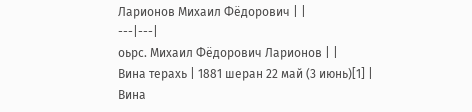Ларионов Михаил Фёдорович | |
---|---|
оьрс. Михаил Фёдорович Ларионов | |
Вина терахь | 1881 шеран 22 май (3 июнь)[1] |
Вина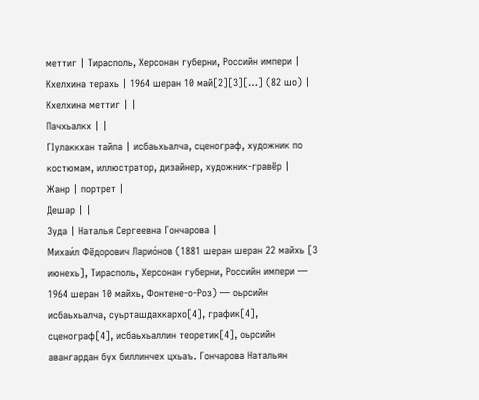меттиг | Тирасполь, Херсонан губерни, Российн импери |
Кхелхина терахь | 1964 шеран 10 май[2][3][…] (82 шо) |
Кхелхина меттиг | |
Пачхьалкх | |
ГӀулаккхан тайпа | исбаьхьалча, сценограф, художник по костюмам, иллюстратор, дизайнер, художник-гравёр |
Жанр | портрет |
Дешар | |
Зуда | Наталья Сергеевна Гончарова |
Михаи́л Фёдорович Ларио́нов (1881 шеран шеран 22 майхь [3 июнехь], Тирасполь, Херсонан губерни, Российн импери — 1964 шеран 10 майхь, Фонтене-о-Роз) — оьрсийн исбаьхьалча, суьрташдахкархо[4], график[4], сценограф[4], исбаьхьаллин теоретик[4], оьрсийн авангардан бух биллинчех цхьаъ. Гончарова Натальян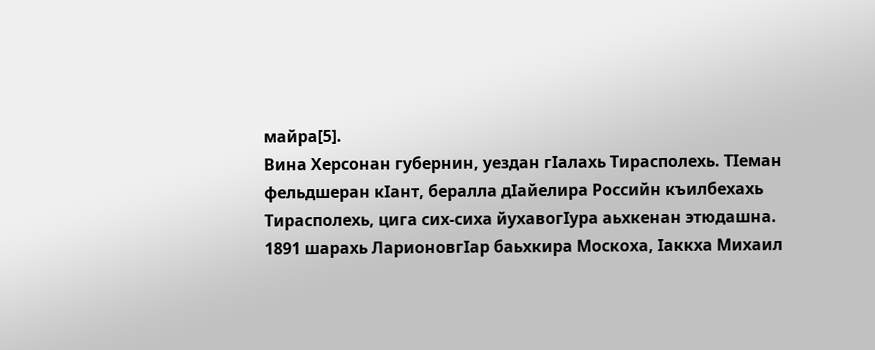майра[5].
Вина Херсонан губернин, уездан гӀалахь Тирасполехь. ТӀеман фельдшеран кӀант, бералла дӀайелира Российн къилбехахь Тирасполехь, цига сих-сиха йухавогӀура аьхкенан этюдашна.
1891 шарахь ЛарионовгӀар баьхкира Москоха, Ӏаккха Михаил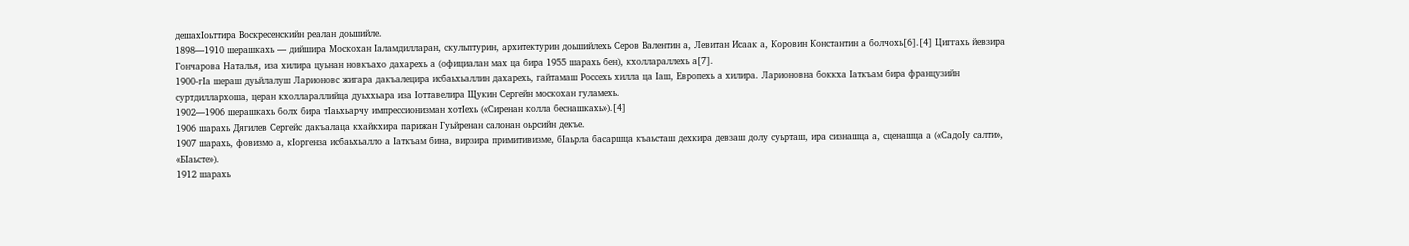дешахӀоьттира Воскресенскийн реалан доьшийле.
1898—1910 шерашкахь — дийшира Москохан Ӏаламдилларан, скульптурин, архитектурин доьшийлехь Серов Валентин а, Левитан Исаак а, Коровин Константин а болчохь[6].[4] Циггахь йевзира Гончарова Наталья, иза хилира цуьнан новкъахо дахарехь а (официалан мах ца бира 1955 шарахь бен), кхоллараллехь а[7].
1900-гӀа шераш дуьйлалуш Ларионовс жигара дакъалецира исбаьхьаллин дахарехь, гайтамаш Россехь хилла ца Ӏаш, Европехь а хилира. Ларионовна боккха Ӏаткъам бира французийн суртдиллархоша, церан кхоллараллийца дуьххьара иза Ӏоттавелира Щукин Сергейн москохан гуламехь.
1902—1906 шерашкахь болх бира тӀаьхьарчу импрессионизман хотӀехь («Сиренан колла беснашкахь»).[4]
1906 шарахь Дягилев Сергейс дакъалаца кхайкхира парижан Гуьйренан салонан оьрсийн декъе.
1907 шарахь, фовизмо а, кӀоргенза исбаьхьалло а Ӏаткъам бина, вирзира примитивизме, бӀаьрла басаршца къаьсташ дехкира девзаш долу суьрташ, ира сизнашца а, сценашца а («СадоӀу салти», «БӀаьсте»).
1912 шарахь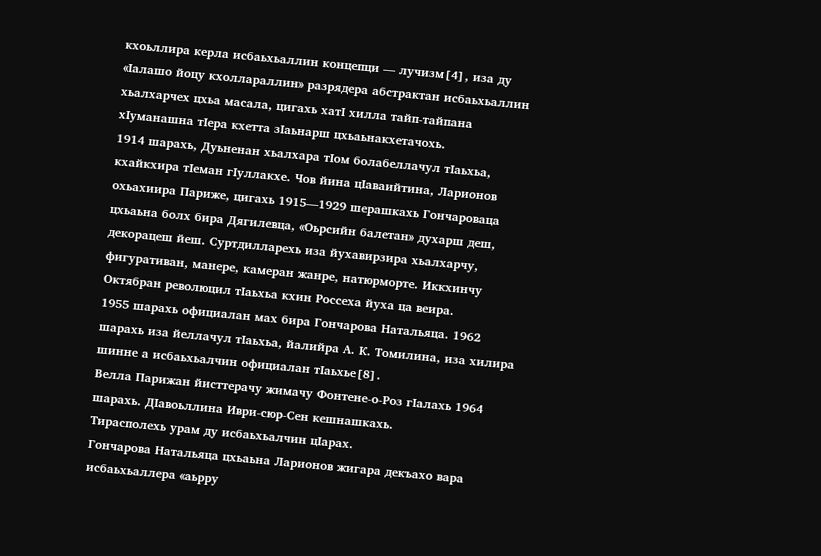кхоьллира керла исбаьхьаллин концепци — лучизм[4], иза ду «Ӏалашо йоцу кхоллараллин» разрядера абстрактан исбаьхьаллин хьалхарчех цхьа масала, цигахь хатӀ хилла тайп-тайпана хӀуманашна тӀера кхетта зӀаьнарш цхьаьнакхетачохь.
1914 шарахь, Дуьненан хьалхара тӀом болабеллачул тӀаьхьа, кхайкхира тӀеман гӀуллакхе. Чов йина цӀаваийтина, Ларионов охьахиира Париже, цигахь 1915—1929 шерашкахь Гончароваца цхьаьна болх бира Дягилевца, «Оьрсийн балетан» духарш деш, декорацеш йеш. Суртдилларехь иза йухавирзира хьалхарчу, фигуративан, манере, камеран жанре, натюрморте. Иккхинчу Октябран революцил тӀаьхьа кхин Россеха йуха ца веира.
1955 шарахь официалан мах бира Гончарова Натальяца. 1962 шарахь иза йеллачул тӀаьхьа, йалийра А. К. Томилина, иза хилира шинне а исбаьхьалчин официалан тӀаьхье[8].
Велла Парижан йисттерачу жимачу Фонтене-о-Роз гӀалахь 1964 шарахь. ДӀавоьллина Иври-сюр-Сен кешнашкахь.
Тирасполехь урам ду исбаьхьалчин цӀарах.
Гончарова Натальяца цхьаьна Ларионов жигара декъахо вара исбаьхьаллера «аьрру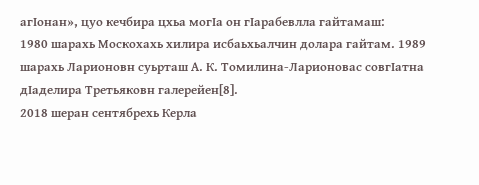агӀонан», цуо кечбира цхьа могӀа он гӀарабевлла гайтамаш:
1980 шарахь Москохахь хилира исбаьхьалчин долара гайтам. 1989 шарахь Ларионовн суьрташ А. К. Томилина-Ларионовас совгӀатна дӀаделира Третьяковн галерейен[8].
2018 шеран сентябрехь Керла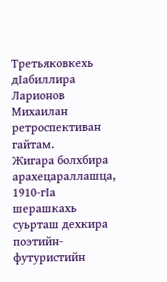Третьяковкехь дӀабиллира Ларионов Михаилан ретроспективан гайтам.
Жигара болхбира арахецараллашца, 1910-гӀа шерашкахь суьрташ дехкира поэтийн-футуристийн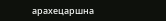арахецаршна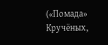(«Помада» Кручёных,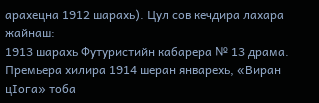арахецна 1912 шарахь). Цул сов кечдира лахара жайнаш:
1913 шарахь Футуристийн кабарера № 13 драма. Премьера хилира 1914 шеран январехь, «Виран цӀога» тоба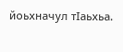йоьхначул тӀаьхьа.